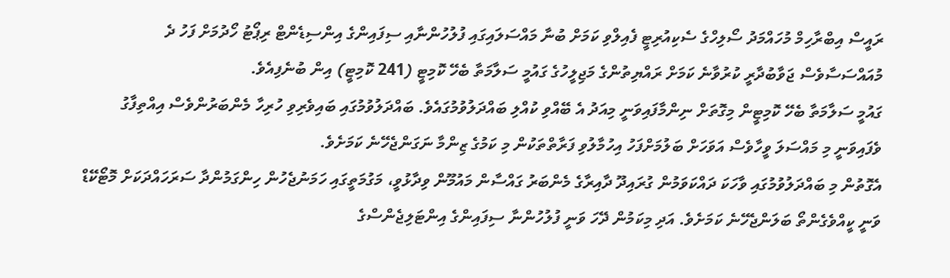ރައީސް އިބްރާހިމް މުހައްމަދު ސޯލިހްގެ ސެކިއުރިޓީ ފެއިލްވި ކަމަށް ބުނާ މައްސަލައިގައި ފުލުހުންނާއި ސިފައިންގެ އިންސިޑެންޓް ރިޕޯޓު ހޯދުމަށް ފަހު ދެ މުއައްސަސާވެސް ޖަވާބުދާރީ ކުރުވާނެ ކަމަށް ރައްޔިތުންގެ މަޖިލީހުގެ ގައުމީ ސަލާމަތާ ބެހޭ ކޮމިޓީ (241 ކޮމިޓީ) އިން ބުނެފިއެވެ.
ގައުމީ ސަލާމަތާ ބެހޭ ކޮމިޓީން މިގޮތަށް ނިންމާފައިވަނީ މިއަދު އެ ބޭއްވި ކުއްލި ބައްދަލުވުމުގައެވެ. ބައްދަލުވުމުގައި ބައިވެރިވި ހުރިހާ މެންބަރުންވެސް އިއްތިފާގު ވެފައިވަނީ މި މައްސަލަ ވީހާވެސް އަވަހަށް ބަލުމަށްފަހު އިހުމާލުވި ފަރާތްތަކުން މި ކަމުގެ ޒިންމާ ނަގަންޖެހޭނެ ކަމަށެވެ.
އެގޮތުން މި ބައްދަލުވުމުގައި ވާހަކަ ދައްކަވަމުން ގުރައިދޫ ދާއިރާގެ މެންބަރު ގައްސާން މައުމޫން ވިދާޅުވީ، މަގުމަތީގައި ހަމަނުޖެހުން ހިންގަމުންދާ ސަރަހައްދަކަށް މޮޓޯކޭޑް ވަނީ ކީއްވެގެންތޯ ބަލަންޖެހޭނެ ކަމަށެވެ. އަދި މިކަމުން ދޭހަ ވަނީ ފުލުހުންނާ ސިފައިންގެ އިންޓަލިޖެންސްގެ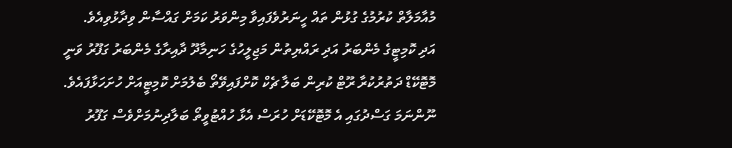މުއާމަލާތް ކުރުމުގެ ގުޅުން ތައް ހީނަރުވެފައިވާ މިންވަރު ކަމަށް ގައްސާން ވިދާޅުވިއެވެ.
އަދި ކޮމިޓީގެ މެންބަރު އަދި ރައްޔިތުން މަޖިލީހުގެ ހަނިމާދޫ ދާއިރާގެ މެންބަރު ގަފޫރު ވަނީ މޮޓޮކޭޑް ދަތުރުކުރާ ރޫޓް ކުރިން ބަލާ ޗެކް ކޮށްފައިވޭތޯ ބެލުމަށް ކޮމިޓީއަށް ހުށަހަޅާފައެވެ. ނޫންނަމަ ގަސްދުގައި އެ މޮޓޮކޭޑަށް ހުރަސް އެޅާ ހުއްޓުވީތޯ ބަލާދިނުމަށްވެސް ގަފޫރު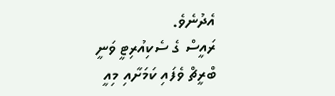އެދުނެވެ.
ރައީސް ގެ ސެކިއުރިޓީ ވަނީ ބްރީޗް ވެފައި ކަމަށާއި މިއީ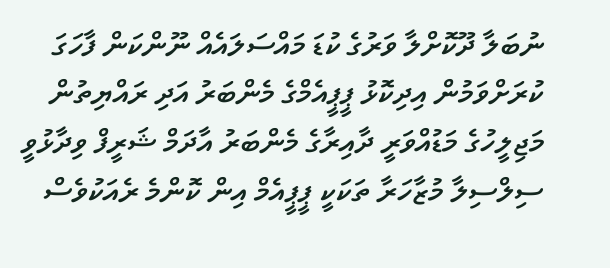ނުބަލާ ދޫކޮށްލާ ވަރުގެ ކުޑަ މައްސަލައެއް ނޫންކަން ފާހަގަ ކުރަށްވަމުން އިދިކޮޅު ޕީޕީއެމްގެ މެންބަރު އަދި ރައްޔިތުން މަޖިލީހުގެ މަޑުއްވަރީ ދާއިރާގެ މެންބަރު އާދަމް ޝަރީފް ވިދާޅުވީ ސިލްސިލާ މުޒާހަރާ ތަކަކީ ޕީޕީއެމް އިން ކޮންމެ ރެއަކުވެސް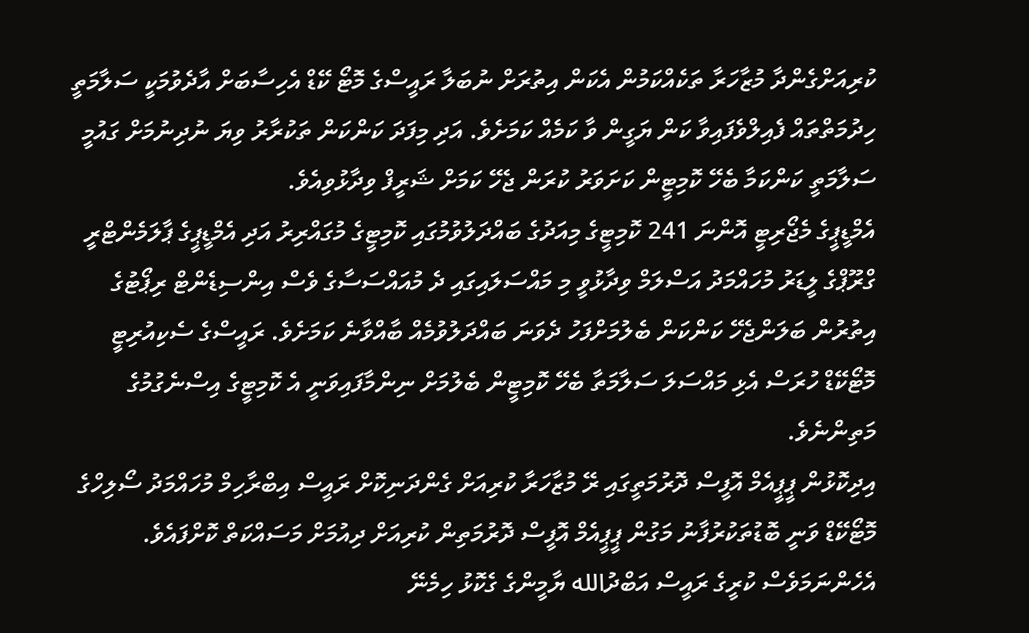ކުރިއަށްގެންދާ މުޒާހަރާ ތަކެއްކަމުން އެކަން އިތުރަށް ނުބަލާ ރައީސްގެ މޮޓޯ ކޭޑް އެހިސާބަށް އާދެވުމަކީ ސަލާމަތީ ހިދުމަތްތައް ފެއިލްވެފައިވާ ކަން ޔަގީން ވާ ކަމެއް ކަމަށެވެ. އަދި މިފަދަ ކަންކަން ތަކުރާރު ވިޔަ ނުދިނުމަށް ގައުމީ ސަލާމަތީ ކަންކަމާ ބެހޭ ކޮމިޓީން ކަށަވަރު ކުރަން ޖެހޭ ކަމަށް ޝަރީފް ވިދާޅުވިއެވެ.
އެމްޑީޕީގެ މެޖޯރިޓީ އޮންނަ 241 ކޮމިޓީގެ މިއަދުގެ ބައްދަލުވުމުގައި ކޮމިޓީގެ މުގައްރިރު އަދި އެމްޑީޕީގެ ޕާލަމެންޓްރީ ގްރޫޕްގެ ލީޑަރު މުހައްމަދު އަސްލަމް ވިދާޅުވީ މި މައްސަލައިގައި ދެ މުއައްސަސާގެ ވެސް އިންސިޑެންޓް ރިޕޯޓުގެ އިތުރުން ބަލަންޖެހޭ ކަންކަން ބެލުމަށްފަހު ދެވަނަ ބައްދަލުވުމެއް ބާއްވާނެ ކަމަށެވެ. ރައީސްގެ ސެކިއުރިޓީ މޮޓޯކޭޑް ހުރަސް އެޅި މައްސަލަ ސަލާމަތާ ބެހޭ ކޮމިޓީން ބެލުމަށް ނިންމާފައިވަނީ އެ ކޮމިޓީގެ އިސްނެގުމުގެ މަތިންނެވެ.
އިދިކޮޅުން ޕީޕީއެމް އޮފީސް ދޮރުމަތީގައި ރޭ މުޒާހަރާ ކުރިއަށް ގެންދަނިކޮށް ރައީސް އިބްރާހިމް މުހައްމަދު ސޯލިހްގެ މޮޓޯކޭޑް ވަނީ ބޮޑުތަކުރުފާނު މަގުން ޕީޕީއެމް އޮފީސް ދޮރުމަތިން ކުރިއަށް ދިއުމަށް މަސައްކަތް ކޮށްފައެވެ. އެހެންނަމަވެސް ކުރީގެ ރައީސް އަބްދުالله ޔާމީންގެ ގެކޮޅު ހިމެނޭ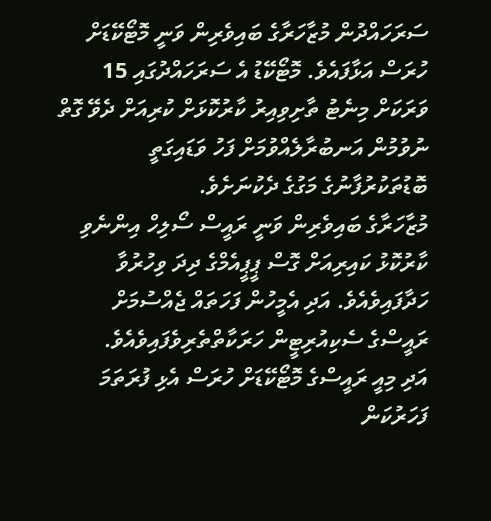ސަރަހައްދުން މުޒާހަރާގެ ބައިވެރިން ވަނީ މޮޓޯކޭޑަށް ހުރަސް އަޅާފައެވެ. މޮޓޯކޭޑު އެ ސަރަހައްދުގައި 15 ވަރަކަށް މިނެޓު ތާށިވިއިރު ކާރުކޮޅަށް ކުރިއަށް ދެވޭ ގޮތް ނުވުމުން އަނބުރާލެއްވުމަށް ފަހު ވަޑައިގަތީ ބޮޑުތަކުރުފާނުގެ މަގުގެ ދެކުނަށެވެ.
މުޒާހަރާގެ ބައިވެރިން ވަނީ ރައީސް ސޯލިހް އިންނެވި ކާރުކޮޅު ކައިރިއަށް ގޮސް ޕީޕީއެމްގެ ދިދަ ވިހުރުވާ ހަދާފައިވެއެވެ. އަދި އެމީހުން ފަހަތައް ޖެއްސުމަށް ރައީސްގެ ސެކިއުރިޓީން ހަރަކާތްތެރިވެފައިވެއެވެ.
އަދި މިއީ ރައީސްގެ މޮޓޯކޭޑަށް ހުރަސް އެޅި ފުރަތަމަ ފަހަރުކަން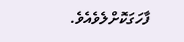ފާހަގަކޮށްލެވެއެވެ.